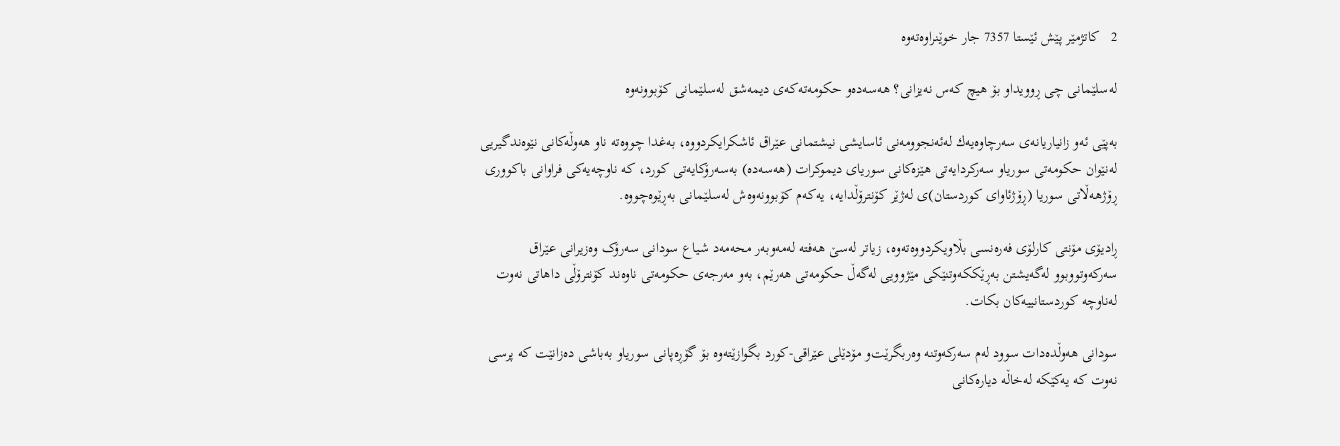2   کاتژمێر پێش ئێستا 7357 جار خوێنراوەتەوە

له‌سلێمانى چى ڕوویداو بۆ هیچ كه‌س نه‌یزانى؟ هه‌سه‌ده‌و حكومه‌ته‌كه‌ى دیمه‌شق له‌سلێمانى كۆبوونه‌وه‌

به‌پێى ئه‌و زانیاریانه‌ى سەرچاوەیه‌ك له‌ئەنجوومەنی ئاسایشی نیشتمانی عێراق ئاشكرایكردووه‌، بەغدا چووەتە ناو هەوڵەکانی نێوەندگیریی لەنێوان حکومەتی سوریاو سەرکردایەتی هێزەکانی سوریای دیموکرات (هه‌سه‌ده‌) بەسەرۆکایەتی کورد، کە ناوچەیەکی فراوانی باکووری ڕۆژهەڵاتی سوریا (ڕۆژئاواى كوردستان)ى له‌ژێر كۆنترۆڵدایه‌، یه‌كه‌م كۆبوونه‌وه‌ش له‌سلێمانى به‌ڕێوه‌چووه‌.

ڕادیۆى مۆنتى كارلۆى فه‌ره‌نسى بڵاویكردووه‌ته‌وه‌، زیاتر لەسێ هەفتە لەمەوبەر محەمەد شیاع سودانی سەرۆک وەزیرانی عێراق سەرکەوتووبوو لەگەیشتن بەڕێککەوتنێکی مێژوویی لەگەڵ حکومەتی هەرێم، بەو مەرجەی حکومەتی ناوەند کۆنترۆڵی داهاتی نەوت لەناوچە کوردستانییەکان بکات.

سودانی هەوڵدەدات سوود لەم سەرکەوتنە وەربگرێت‌و مۆدێلی عێراقی-کورد بگوازێتەوە بۆ گۆڕەپانی سوریا‌و بەباشی دەزانێت کە پرسی نەوت كه‌ یەکێکە لەخاڵە دیارەکانی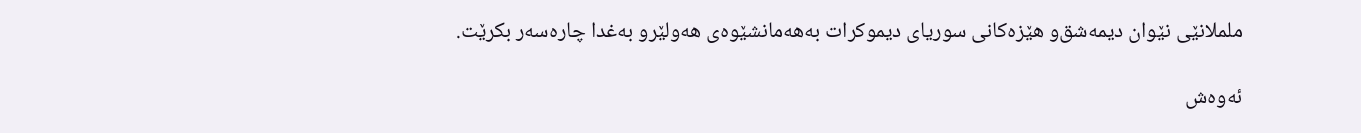ململانێی نێوان دیمەشق‌و هێزەکانی سوریای دیموکرات به‌هه‌مانشێوه‌ى هه‌ولێرو به‌غدا چاره‌سه‌ر بكرێت.

ئه‌وه‌ش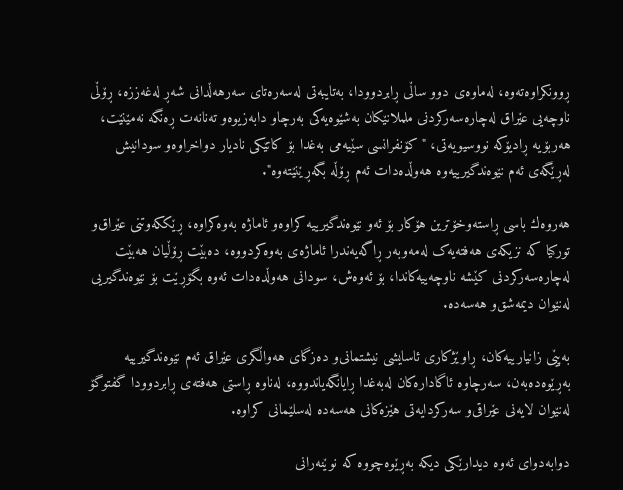ڕوونكراوه‌ته‌وه‌، لەماوەی دوو ساڵی ڕابردوودا، بەتایبەتی لەسەرەتای سەرهەڵدانی شەڕ لەغەززە، ڕۆڵی ناوچەیی عێراق لەچارەسەرکردنی ململانێکان بەشێوەیەکی بەرچاو دابەزیوەو تەنانەت ڕەنگە نەمێنێت، هه‌ربۆیه‌ ڕادیۆكه‌ نووسیویه‌تى، "کۆنفرانسی سێیەمی بەغدا بۆ کاتێکی نادیار دواخراوەو سودانیش لەڕێگەی ئەم نێوەندگیرییەوە هەوڵدەدات ئەم ڕۆڵە بگەڕێنێتەوە".

هه‌روه‌ك باسى ڕاستەوخۆترین هۆکار بۆ ئه‌و نێوه‌ندگیرییه‌ كراوه‌و ئاماژه‌ به‌وه‌كراوه‌، ڕێککەوتنی عێراق‌و تورکیا كه‌ نزیکەی هەفتەیەک لەمەوبەر ڕاگەیەندرا ئاماژه‌ى به‌وه‌كردووه‌، ده‌بێت ڕۆڵیان هه‌بێت له‌چارەسەرکردنی کێشە ناوچەییەکاندا، بۆ ئه‌وه‌ش، سودانى هه‌وڵده‌دات ئه‌وه‌ بگۆڕێت بۆ نێوەندگیریی لەنێوان دیمەشق‌و هه‌سه‌ده‌.

بەپێی زانیارییەکان، ڕاوێژکاری ئاسایشی نیشتمانی‌و دەزگای هەواڵگری عێراق ئەم نێوەندگیرییە بەڕێوەدەبەن، سه‌رچاوه ئاگاداره‌کان له‌به‌غدا ڕایانگه‌یاندووه‌، له‌ناوه ڕاستی هه‌فته‌ی ڕابردوودا گفتوگۆ له‌نێوان لایه‌نی عێراقی‌و سه‌رکردایه‌تی هێزه‌کانی هه‌سه‌ده‌ له‌سلێمانی کراوه.

دوابەدوای ئەوە دیدارێکی دیکە بەڕێوەچووه‌ کە نوێنەرانی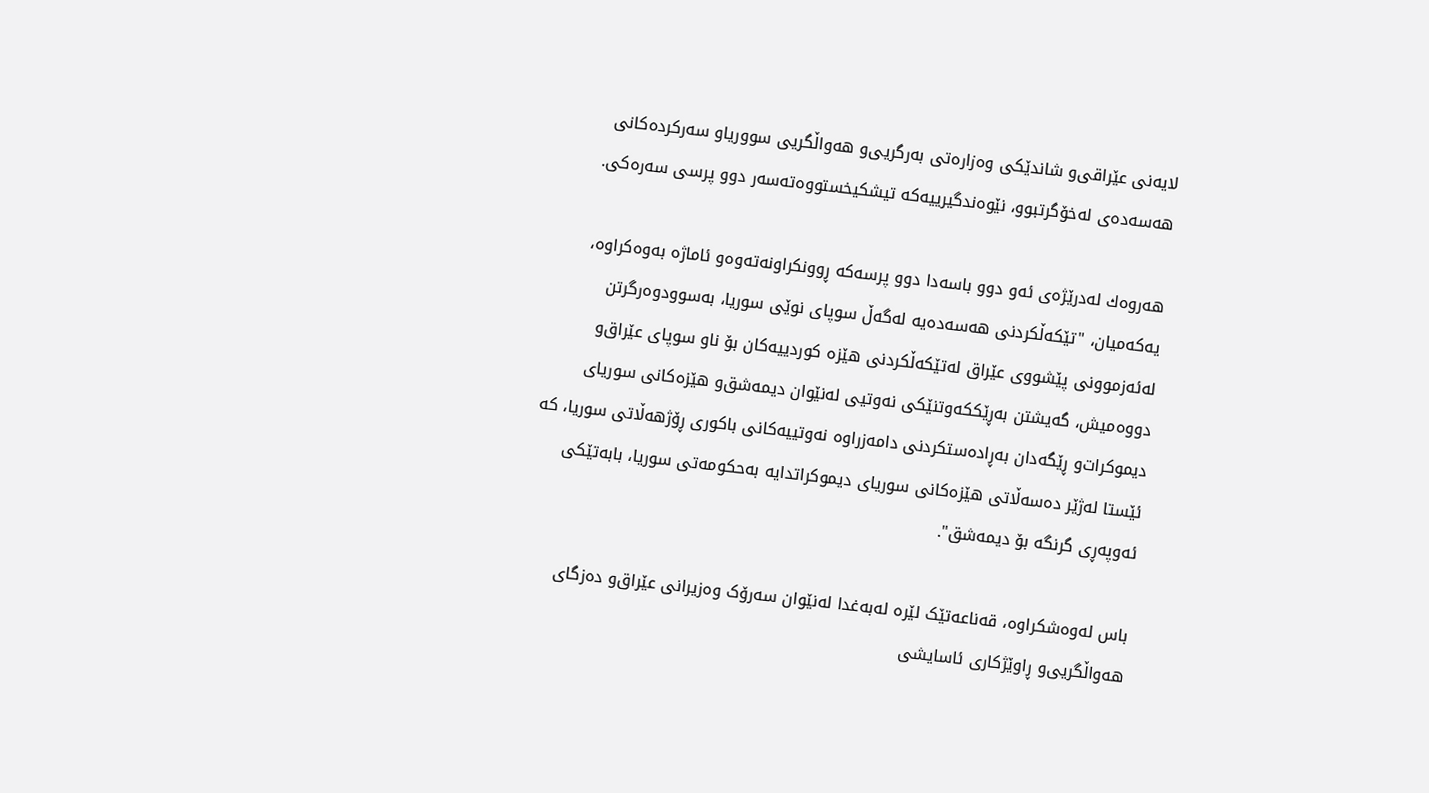لایەنی عێراقی‌و شاندێکی وەزارەتی بەرگریی‌و هەواڵگریی سووریاو سەرکردەکانی هه‌سه‌ده‌ى لەخۆگرتبوو، نێوەندگیرییەکە تیشکیخستووه‌ته‌سەر دوو پرسی سەرەکی.

هه‌روه‌ك له‌درێژه‌ى ئه‌و دوو باسه‌دا دوو پرسه‌كه‌ ڕوونكراونه‌ته‌وه‌و ئاماژه‌ به‌وه‌كراوه‌، یه‌كه‌میان، "تێکەڵکردنی هه‌سه‌ده‌یه‌ له‌گه‌ڵ سوپای نوێی سوریا، بەسوودوەرگرتن لەئەزموونی پێشووی عێراق لەتێکەڵکردنی هێزە کوردییەکان بۆ ناو سوپای عێراق‌و دووه‌میش، گەیشتن بەڕێککەوتنێکی نەوتیی لەنێوان دیمەشق‌و هێزەکانی سوریای دیموکرات‌و ڕێگەدان بەڕادەستکردنی دامەزراوە نەوتییەکانی باکوری ڕۆژهەڵاتی سوریا، کە ئێستا لەژێر دەسەڵاتی هێزەکانی سوریای دیموکراتدایە بەحکومەتی سوریا، بابەتێکی ئەوپەڕی گرنگە بۆ دیمەشق".

باس له‌وه‌شكراوه‌، قەناعەتێک لێرە لەبەغدا لەنێوان سەرۆک وەزیرانی عێراق‌و دەزگای هەواڵگریی‌و ڕاوێژکاری ئاسایشی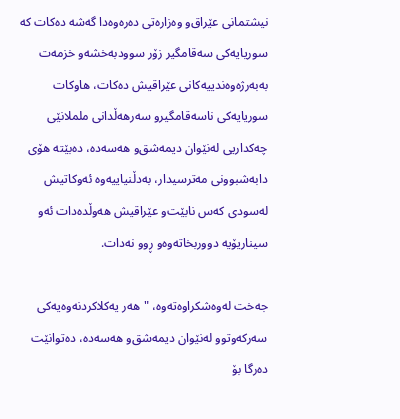نیشتمانی عێراق‌و وەزارەتی دەرەوەدا گەشە دەکات کە سوریایەکی سەقامگیر زۆر سوودبەخشەو خزمەت بەبەرژەوەندییەکانی عێراقیش دەکات، هاوكات سوریایەکی ناسەقامگیرو سەرهەڵدانی ململانێی چەکداریی لەنێوان دیمەشق‌و هه‌سه‌ده‌، دەبێتە هۆی دابەشبوونی مەترسیدار، بەدڵنیاییەوە ئه‌وكاتیش له‌سودى كه‌س نابێت‌و عێراقیش هەوڵدەدات ئەو سیناریۆیە دووربخاته‌وه‌و ڕوو نه‌دات.

جه‌خت له‌وه‌شكراوه‌ته‌وه‌، "هەر یەکلاکردنەوەیەکی سەرکەوتوو لەنێوان دیمەشق‌و هه‌سه‌ده‌، دەتوانێت دەرگا بۆ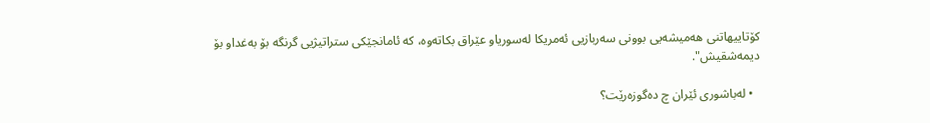کۆتاییهاتنی هەمیشەیی بوونی سەربازیی ئەمریکا لەسوریاو عێراق بکاتەوە، کە ئامانجێکی ستراتیژیی گرنگە بۆ بەغداو بۆ دیمه‌شقیش".

  • له‌باشورى ئێران چ ده‌گوزه‌رێت؟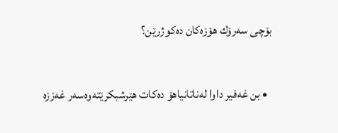بۆچى سه‌رۆك هۆزه‌كان ده‌كوژرێن؟

  • بن غه‌فیر داوا له‌ناتانیاهۆ ده‌كات هێرشبكرێته‌وه‌سه‌ر غه‌ززه‌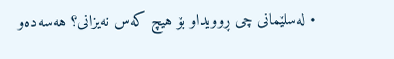• له‌سلێمانى چى ڕوویداو بۆ هیچ كه‌س نه‌یزانى؟ هه‌سه‌ده‌و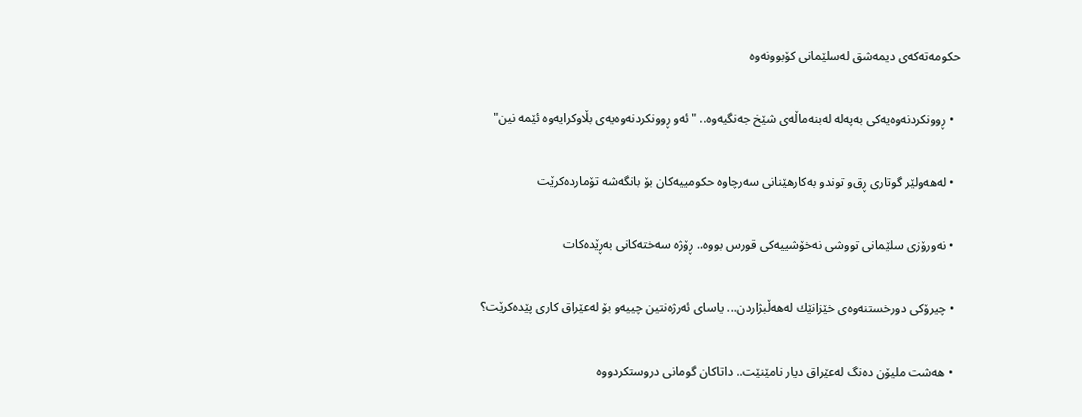حكومه‌ته‌كه‌ى دیمه‌شق له‌سلێمانى كۆبوونه‌وه‌

  • ڕوونكردنه‌وه‌یه‌كى به‌په‌له‌ له‌بنه‌ماڵه‌ى شێخ جه‌نگیه‌وه‌.. "ئه‌و ڕوونكردنه‌وه‌یه‌ى بڵاوكرایه‌وه‌ ئێمه‌ نین"

  • لەهەولێر گوتاری ڕق‌و توندو بەکارهێنانی سەرچاوە حکومییەکان بۆ بانگەشە تۆمارده‌كرێت

  • نه‌ورۆزى سلێمانى تووشى نه‌خۆشییه‌كى قورس بووه‌.. ڕۆژه‌ سه‌خته‌كانى به‌ڕێده‌كات

  • چیرۆکی دورخستنەوەی خێزانێك له‌هه‌ڵبژاردن... یاساى ئه‌رژه‌نتین چییه‌و بۆ له‌عێراق كارى پێده‌كرێت؟

  • هه‌شت ملیۆن ده‌نگ له‌عێراق دیار نامێنێت.. داتاكان گومانى دروستكردووه‌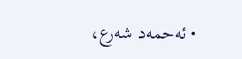• ئەحمەد شەرع،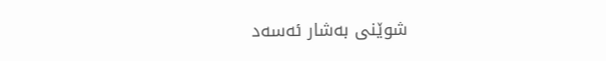شوێنی بەشار ئەسەد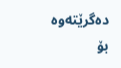دەگرێتەوە بۆ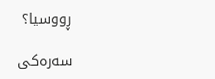ڕووسیا؟

سەرەکی